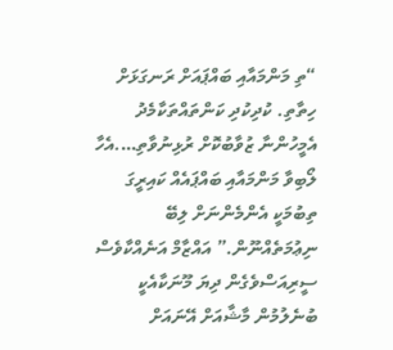“ތި މަންމައާއި ބައްޕައަށް ރަނގަޅަށް ހިތާތި. ކުދިކުދި ކަންތައްތަކާމެދު އެމީހުންނާ ޒުވާބުކޮށް ރުޅިނުވާތި….އެހާ ލޯބިވާ މަންމައާއި ބައްޕައެއް ކައިރީގަ ތިބުމަކީ އެންމެންނަށް ލިބޭ ނިޢުމަތެއްނޫން.” އައްޒާމް އަނެއްކާވެސް ސީރިއަސްވެގެން ދިޔަ މޫނަކާއެކީ ބުނެލުމުން މާޝާއަށް އޭނައަށް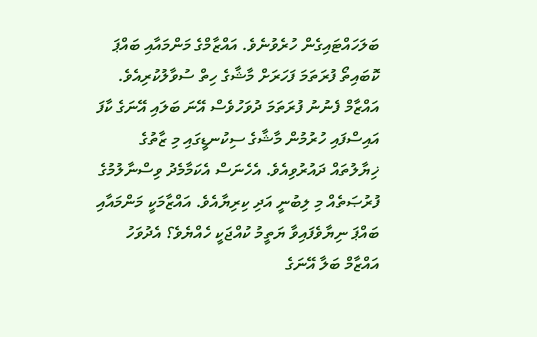ބަލަހައްޓައިގެން ހުރެވުނެވެ. އައްޒާމްގެ މަންމައާއި ބައްޕަ ކޮބައިތޯ ފުރަތަމަ ފަހަރަށް މާޝާގެ ހިތް ސުވާލުކުރިއެވެ. އައްޒާމް ފެނުނު ފުރަތަމަ ދުވަހުވެސް އޭނަ ބަލައި އޭނަގެ ކާފަ އައިސްފައި ހުރުމުން މާޝާގެ ސިކުނޑީގައި މި ޒާތުގެ ޚިޔާލުތައް ދައުރުވިއެވެ. އެހެނަސް އެކަމާމެދު ވިސްނާލުމުގެ ފުރުޞަތެއް މި ލިބުނީ އަދި ކިރިޔާއެވެ. އައްޒާމަކީ މަންމައާއި ބައްޕަ ނިޔާވެފައިވާ ޔަތީމު ކުއްޖަކީ ހެއްޔެވެ؟ އެދުވަހު އައްޒާމް ބަލާ އޭނަގެ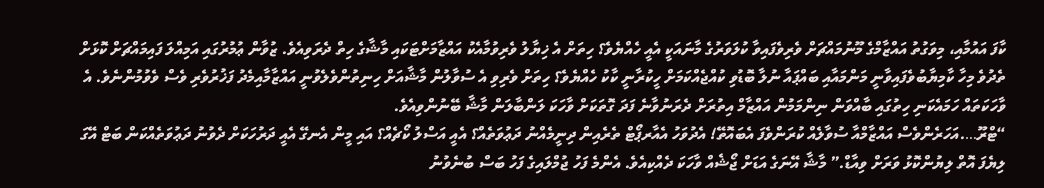ކާފަ އައުމާއި، މިވަގުތު އައްޒާމްގެ މޫނުމައްޗަށް ވެރިވެފައިވާ ކުލަވަރުގެ މާނައަކީ އެއީ ހެއްޔެވެ؟ ހިތަށް އެ ޚިޔާލު ވެރިވުމާއެކު އައްޒާމަށްޓަކައި މާޝާގެ ހިތް ދެރަވިއެވެ. ޒުވާން ޢުމުރުގައި އަމިއްލަ ފައިމައްޗަށް ކޮޅަށް ތެދުވެ މިހާ ކާމިޔާބުވެފައިވާނީ މަންމައާއި ބައްޕައާ ނުލާ ބޮޑުވި ކުއްޖެއްކަމަށް ހީކުރާނީ ކާކު ހެއްޔެވެ؟ ހިތަށް ވެރިވި އެ ސުވާލުން މާޝާއަށް ހިނިތުންވެލެވުނީ އައްޒާމާއިމެދު ފަޚުރުވެރި ވެސް ވެވުމުންނެވެ. އެ ވާހަކަތައް ހަމައެކަނި ހިތުގައި ބާއްވަން ނިންމަމުން އައްޒާމް އިތުރަށް ދެރަނުވާނެ ފަދަ ގޮތަކަށް ވާހަކަ ލަންބާލަން މާޝާ ބޭނުންވިއެވެ.
“ޓްރޫ….އަހަރެންވެސް އައްޒާމްއާ ސުވާލެއް ކުރަންވެފަ އެބައޮތޭ! އެދުވަހު އެއާރޕޯޓް ތެރެއިން ދިނީމެއްނު ދަޢުވަތެއް؟ އެއީ އަސްލު ކޯޗެއް؟ އައި މީން އެނގޭ އެއީ ދަރުހަކަށް ދެވުނު ދަޢުވަތެއްކަން ބަޓް އޭގަ ލިޔެފަ އޮތް ލިޔުންކޮޅު ވަރަށް ވިއާޑް.” މާޝާ އޭނަގެ އަޑަށް ޖޯޝެއް ވާހަކަ ދެއްކިއެވެ. އެންމެ ފަހު ޖުމްލައިގެ ފަހު ބަސް ބުނެވުނު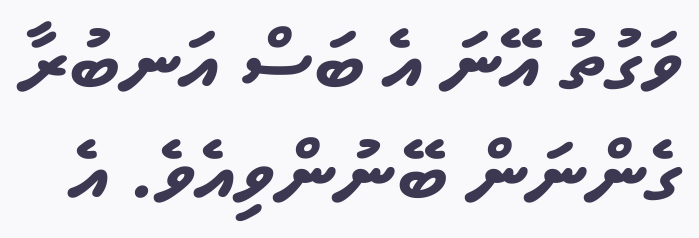ވަގުތު އޭނަ އެ ބަސް އަނބުރާ ގެންނަން ބޭނުންވިއެވެ. އެ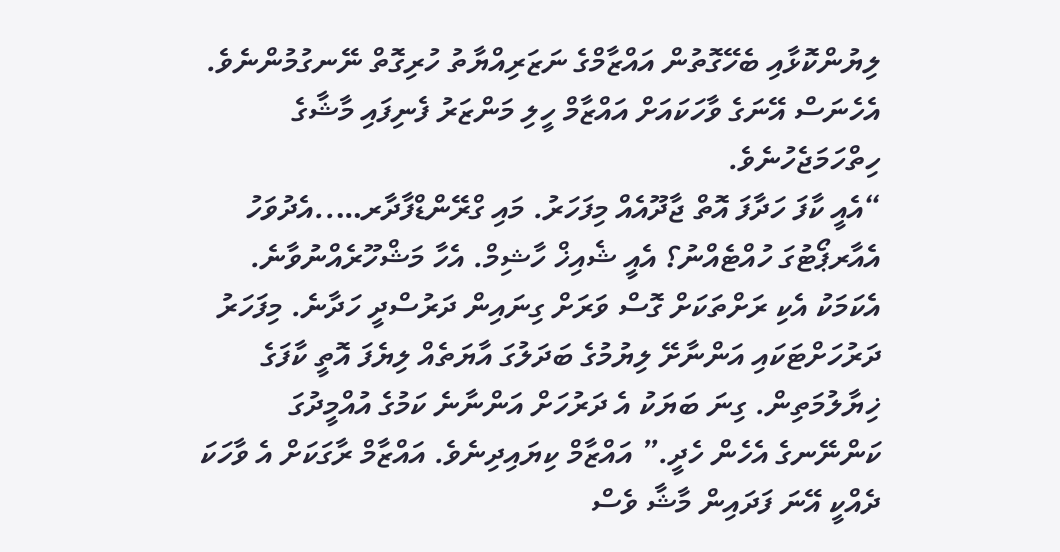ލިޔުންކޮޅާއި ބެހޭގޮތުން އައްޒާމްގެ ނަޒަރިއްޔާތު ހުރިގޮތް ނޭނގުމުންނެވެ. އެހެނަސް އޭނަގެ ވާހަކައަށް އައްޒާމް ހީލި މަންޒަރު ފެނިފައި މާޝާގެ ހިތްހަމަޖެހުނެވެ.
“އެއީ ކާފަ ހަދާފަ އޮތް ޖާދޫއެއް މިފަހަރު. މައި ގްރޭންޑްފާދާރ…..އެދުވަހު އެއާރޕޯޓުގަ ހުއްޓެއްނު؟ އެއީ ޝެއިޚް ހާޝިމް. އެހާ މަޝްހޫރެއްނުވާނެ. އެކަމަކު އެކި ރަށްތަކަށް ގޮސް ވަރަށް ގިނައިން ދަރުސްދީ ހަދާނެ. މިފަހަރު ދަރުހަށްޓަކައި އަންނާށޭ ލިޔުމުގެ ބަދަލުގަ އާޔަތެއް ލިޔެފަ އޮތީ ކާފަގެ ޚިޔާލުމަތިން. ގިނަ ބަޔަކު އެ ދަރުހަށް އަންނާނެ ކަމުގެ އުއްމީދުގަ ކަންނޭނގެ އެހެން ހެދީ.” އައްޒާމް ކިޔައިދިނެވެ. އައްޒާމް ރާގަކަށް އެ ވާހަކަ ދެއްކީ އޭނަ ފަދައިން މާޝާ ވެސް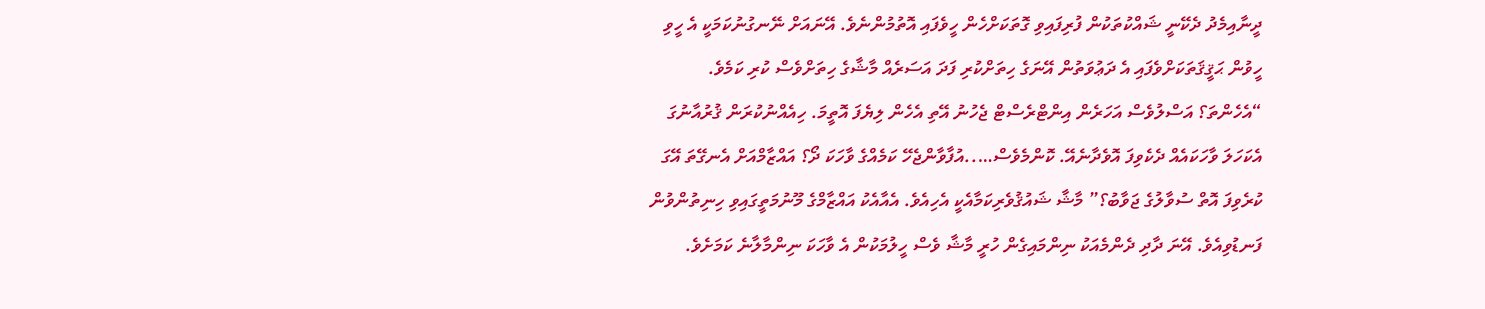ދީނާއިމެދު ދެކޭނީ ޝައްކުތަކުން ފުރިފައިވި ގޮތަކަށްހެން ހީވެފައި އޮތުމުންނެވެ. އޭނައަށް ނޭނގުނުކަމަކީ އެ ހީވި ހީވުން ޙަޤީޤަތަކަށްވެފައި އެ ދަޢުވަތުން އޭނަގެ ހިތަށްކުރި ފަދަ އަސަރެއް މާޝާގެ ހިތަށްވެސް ކުރި ކަމެވެ.
“އެހެންތަ؟ އަސްލުވެސް އަހަރެން އިންޓްރެސްޓް ޖެހުނު އޭތި އެހެން ލިޔެފަ އޮތީމަ. ހިއެއްނުކުރަން ޤުރުއާނުގަ އެކަހަލަ ވާހަކައެއް ދެކެވިފަ އޮވެދާނެއޭ. ކޮންމެވެސް…..އުފާވާންޖެހޭ ކަމެއްގެ ވާހަކަ ދޯ؟ އައްޒާމްއަށް އެނގޭތަ އޭގަ ކުރެވިފަ އޮތް ސުވާލުގެ ޖަވާބު؟” މާޝާ ޝައުޤުވެރިކަމާއެކީ އެހިއެވެ. އެއާއެކު އައްޒާމްގެ މޫނުމަތީގައިވި ހިނިތުންވުން ފަނޑުވިއެވެ. އޭނަ ދާދި ދެންމެއަކު ނިންމައިގެން ހުރީ މާޝާ ވެސް ހީލުމަކުން އެ ވާހަކަ ނިންމާލާނެ ކަމަށެވެ.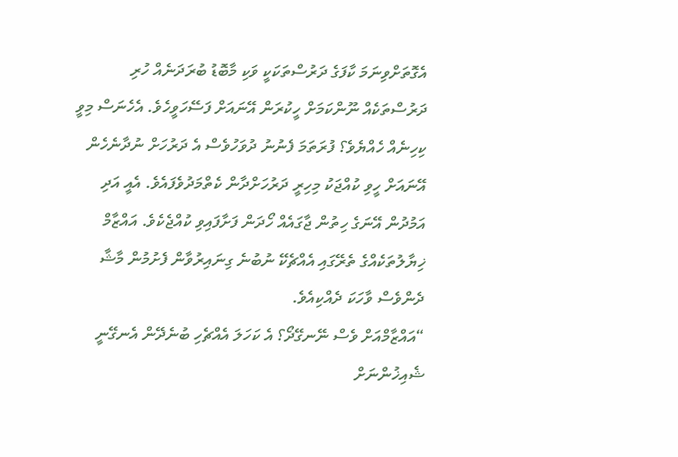އެގޮތަށްވިނަމަ ކާފަގެ ދަރުސްތަކަކީ ވަކި މާބޮޑު ބުރަދަނެއް ހުރި ދަރުސްތަކެއް ނޫންކަމަށް ހީކުރަން އޭނައަށް ފަސޭހަވީހެވެ. އެހެނަސް މިވީ ކިހިނެއް ހެއްޔެވެ؟ ފުރަތަމަ ފެނުނު ދުވަހުވެސް އެ ދަރުހަށް ނުދާނެހެން އޭނައަށް ހީވި ކުއްޖަކު މިހިރީ ދަރުހަށްދާން ކެތްމަދުވެފައެވެ. އެއީ އަދި އަމުދުން އޭނަގެ ހިތުން ޖާގައެއް ހޯދަން ފަށާފައިވި ކުއްޖެކެވެ. އައްޒާމް ޚިޔާލުތަކެއްގެ ތެރޭގައި އެއްޗެކޭ ނުބުނެ ގިނައިރުވާން ފެށުމުން މާޝާ ދެންވެސް ވާހަކަ ދެއްކިއެވެ.
“އައްޒާމްއަށް ވެސް ނޭނގޭދޯ؟ އެ ކަހަލަ އެއްޗެހި ބުނެދޭން އެނގޭނީ ޝެއިޚުންނަށް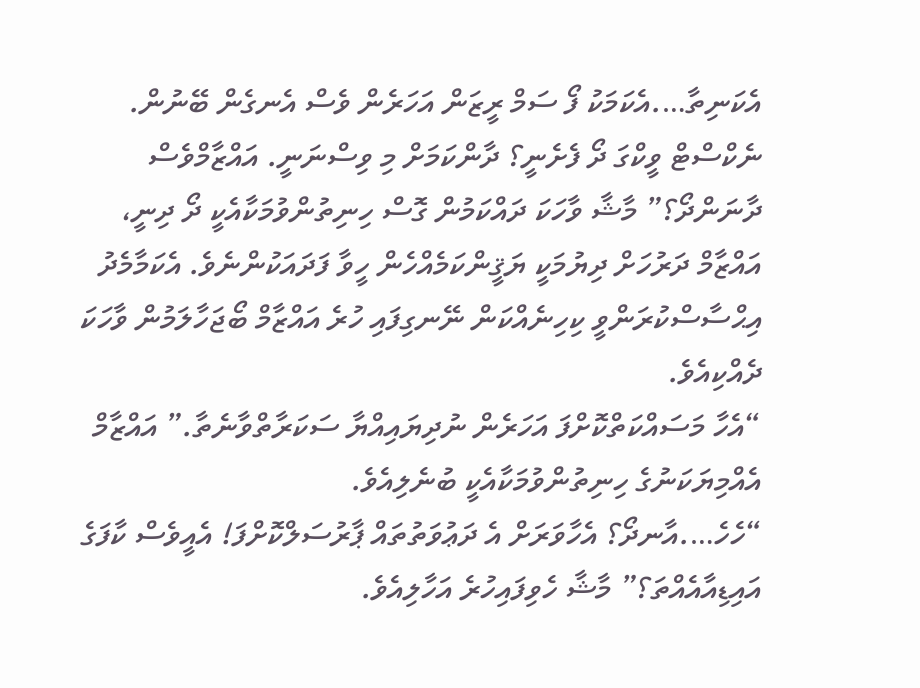އެކަނިތާ….އެކަމަކު ފޯ ސަމް ރީޒަން އަހަރެން ވެސް އެނގެން ބޭނުން. ނެކްސްޓް ވީކްގަ ދޯ ފެށެނީ؟ ދާންކަމަށް މި ވިސްނަނީ. އައްޒާމްވެސް ދާނަންދޯ؟” މާޝާ ވާހަކަ ދައްކަމުން ގޮސް ހިނިތުންވުމަކާއެކީ ދޯ ދިނީ، އައްޒާމް ދަރުހަށް ދިޔުމަކީ ޔަޤީންކަމެއްހެން ހީވާ ފަދައަކުންނެވެ. އެކަމާމެދު އިޙްސާސްކުރަންވީ ކިހިނެއްކަން ނޭނގިފައި ހުރެ އައްޒާމް ބޯޖަހާލަމުން ވާހަކަ ދެއްކިއެވެ.
“އެހާ މަސައްކަތްކޮށްފަ އަހަރެން ނުދިޔައިއްޔާ ސަކަރާތްވާނެތާ.” އައްޒާމް އެއްމިޔަކަނުގެ ހިނިތުންވުމަކާއެކީ ބުނެލިއެވެ.
“ހެހެ….އާނދޯ؟ އެހާވަރަށް އެ ދަޢުވަތުތައް ޕާރުސަލްކޮށްފަ! އެއީވެސް ކާފަގެ އައިޑިއާއެއްތަ؟” މާޝާ ހެވިފައިހުރެ އަހާލިއެވެ.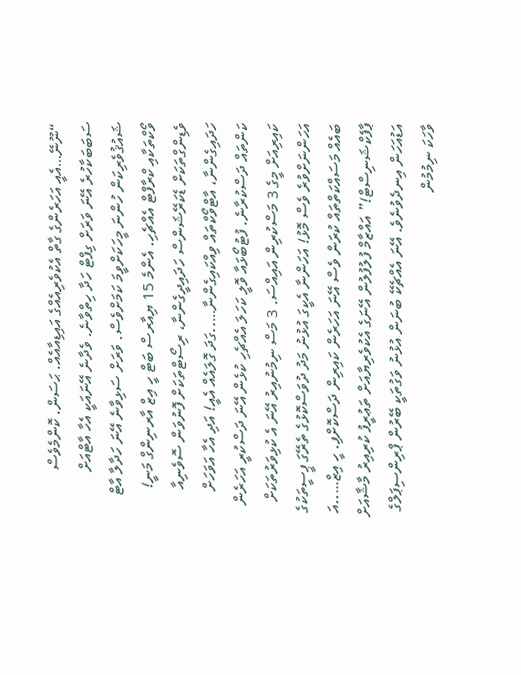“ނޫނޭ…އެއީ އަހަރެންގެ ގާތް އެކުވެރިއެއްގެ އައިޑިއާއެއް. ޙަސަން. ކޮންމެވެސް ސަބަބަކާހުރެ އޭނަ ވަރަށް ގިފްޓް ހަދާ ހިތްވާނެ. ވެދާނެ އޭނައަކީ އެހާ އާޓްއަށް ޝައުޤުވެރިކަން ހުންނަ މީހަކަށްވީމަ ކަމަށްވެސް. ވަރަށް ސަޅިވާނެ އޭނަ ހަދާލާ އާޓް ވޯކްތަކާއި ކްރާފްޓް އެއްޗެހި. އެންމެ 15 ޔިއާރސް ބަޓް ހީ އިޒް އާރނިންގް މަނީ! ވެޑިންގްތަކަށް ޑެކަރޭޝަންސް ހަދައިދީގެންނާ، ރިސޯޓްތަކަށް ފޮނުވަން ސޮވެނިއާ ހަދައިގެންނާ، އާޓްވޯކްތައް ވިއްކައިގެންނާ…..ގަދަ ގޮލައެއް އެއީ! އަދި އެހާ އަވަހަށް ކަންތައް ދަސްކުރާނެ. ފުޓުބޯޅައާ ވޮލީ ކަހަލަ އެއްޗެހި ކުޅެން އޭނަ ދަސްކުރީ އަހަރެން ކައިރިއަށް މީގެ 3 މަސްކުރިން އައިއްސަ. 3 މަސް ނިމުނުއިރު އޭނަ އެ ކުޅިވަރުތަކަށް އަހަންނަށްވުރެ ވެސް މޮޅު! އަހަންނާ އެކީގަ އުޅުނު މަދު ދުވަސްކޮޅުގެ ތެރޭގަ ޕީސީތަކުގެ ބައެއް މަސައްކަތްތައް ކުރަން ވެސް އޭނަ އަހަރެން ކައިރިން ދަސްކޮށްފި. ހީ އިޒް…..އަ ޕާފެކްޝަނިސްޓް!” އައްޒާމް ފުލުފުލުން އޭނަގެ އެކުވެރިޔާއަށް ތަޢުރީފު ކުރިއިރު މާޝާއަށް އަޑުއަހަން އިނދެވުނެވެ. އޭނަ އެއްޗެކޭ ބުނަން އުޅުނު ވަގުތަކީ ބޭރުން ޕްރިންސިޕަލްގެ ވާހަކަ ނިމުމުން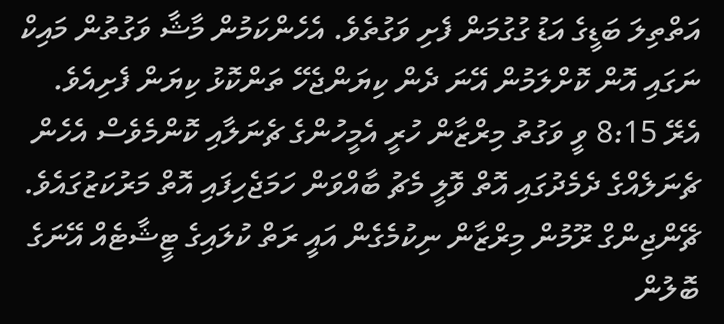އަތްތިލަ ބަޑީގެ އަޑު ގުގުމަން ފެށި ވަގުތެވެ. އެހެންކަމުން މާޝާ ވަގުތުން މައިކް ނަގައި އޮން ކޮށްލަމުން އޭނަ ދެން ކިޔަންޖެހޭ ތަންކޮޅު ކިޔަން ފެށިއެވެ.
އެރޭ 8:15 ވީ ވަގުތު މިރްޒާން ހުރީ އެމީހުންގެ ޗެނަލާއި ކޮންމެވެސް އެހެން ޗެނަލެއްގެ ދެމެދުގައި އޮތް ވޮލީ މެޗު ބާއްވަން ހަމަޖެހިފައި އޮތް މަރުކަޒުގައެވެ. ޗޭންޖިންގް ރޫމުން މިރްޒާން ނިކުމެގެން އައީ ރަތް ކުލައިގެ ޓީޝާޓެއް އޭނަގެ ބޮލުން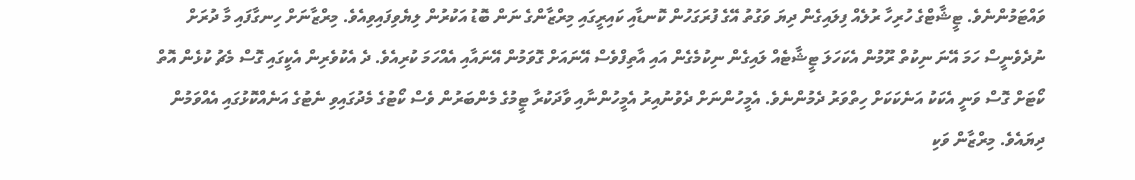ވައްޓަމުންނެވެ. ޓީޝާޓްގެ ހުރިހާ ރުލެއް ފިލައިގެން ދިޔަ ވަގުތު އޭގެ ފުރަގަހުން ކޮނޑާއި ކައިރީގައި މިރްޒާންގެ ނަން ބޮޑު އަކުރުން ލިޔެވިފައިވިއެވެ. މިރްޒާނަށް ހިނގާފައި މާ ދުރަށް ނުދެވެނީސް ހަމަ އޭނަ ނިކުތް ރޫމުން އެކަހަލަ ޓީޝާޓެއް ލައިގެން ނިކުމެގެން އައި އާތިފްވެސް އޭނައަށް ގޮވަމުން އޭނައާއި އެއްހަމަ ކުރިއެވެ. ދެ އެކުވެރިން އެކީގައި ގޮސް މެޗު ކުޅެން އޮތް ކޯޓަށް ގޮސް ވަނީ އެކަކު އަނެކަކަށް ހިތްވަރު ދެމުންނެވެ. އެމީހުންނަށް ދެވުނުއިރު އެމީހުންނާއި ވާދަކުރާ ޓީމުގެ މެންބަރުން ވެސް ކޯޓުގެ މެދުގައިވި ނެޓުގެ އަނެއްކޮޅުގައި އެއްވަމުން ދިޔައެވެ. މިރްޒާން ވަކި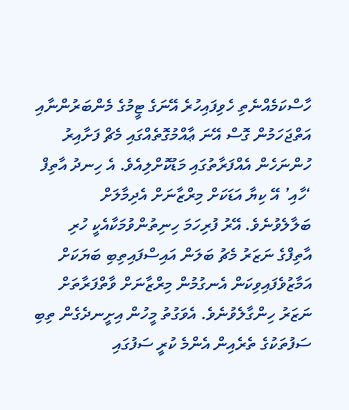ހާސްކަމެއްނެތި ހެވިފައިހުރެ އޭނަގެ ޓީމުގެ މެންބަރުންނާއި އަތްޖަހަމުން ގޮސް އޭނަ ޢާއްމުގޮތެއްގައި މެޗް ފަށާއިރު ހުންނަހެން އެއްފަރާތުގައި މަޑުކޮށްލިއެވެ. އެ ހިނދު އާތިފް ‘ހާއި’ އޭ ކިޔާ އަޑަކަށް މިރްޒާނަށް އެދިމާލަށް ބަލާލެވުނެވެ. އޭރު ފުރިހަމަ ހިނިތުންވުމަކާއެކީ ހުރި އާތިފްގެ ނަޒަރު މެޗު ބަލަން އައިސްފައިތިބި ބަޔަކަށް އަމާޒުވެފައިވިކަން އެނގުމުން މިރްޒާނަށް ވާތްފަރާތަށް ނަޒަރު ހިންގާލެވުނެވެ. އެވަގުތު މީހުން އިށީނދެގެން ތިބި ސަފުތަކުގެ ތެރެއިން އެންމެ ކުރީ ސަފުގައި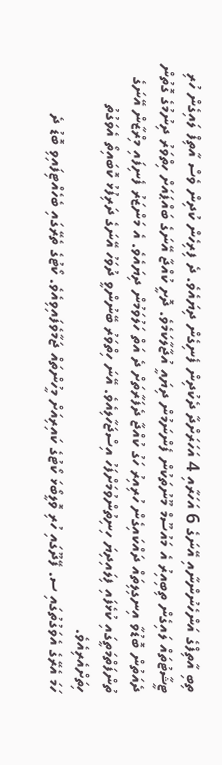ތިބި އާތިފްގެ އަންހެނުންނާއި އޭނަގެ 6 އަހަރާއި 4 އަހަރަށްދާ ދެކުދިން ފެނިގެން ދިޔައެވެ. ދެ ފިރިހެން ކުދިން ވެސް އާތިފް ލައިގެން ހުރި ޓީޝާޓުތައް ލައިގެން ތިބިއިރު އެ މައުސޫމް މޫނުތަކުން ފެންނަމުން ދިޔައީ އުޖާލާކަމެވެ. ދޮށީ ކުއްޖާ އޭނަގެ ބައްޕައަށް ހިތްވަރު ދިނުމުގެ ގޮތުން ދެއަތުން ބޮޑުވާ އިނގިލިތައް ދައްކައިގެން ހުރިއިރު ހަގު ކުއްޖާ ދެފަރާތަށް ދެ އަތް ހަލުވަމުން ދިޔައެވެ. އެ މަންޒަރު ފެނިފައި މިރްޒާން އޭނަގެ ތުންފަތްމަތީގައި ކުޅެފައި ފިލައިދިޔަ ހިނިތުންވުމަށްފަހު އިސްޖަހާލިއެވެ. އޭނަ ހިތްވަރު ބޭނުންވީ ދުވަހު އޭނަގެ ދަރިފުޅު ކޮބައިތޯ އެވަގުތު ހިތަށްއެރިއެވެ.
ހަމަ އެރޭގެ އެވަގުތުގައި ސ. ފޭދޫގައި ހުރި ވޮލީބޯޅަ ކޯޓުގެ ކައިރިއަށް މީހުންތައް ޖަމާވެފައިވިއެވެ. ކޯޓުގެ ތެރޭގައި ބެހެއްޓިފައިވި ބޮޑު ދެ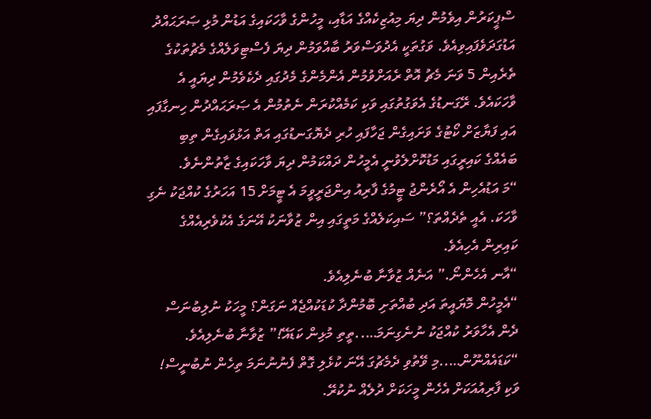ސްޕީކަރުން އިވެމުން ދިޔަ މިއުޒިކެއްގެ އަޑާއި، މީހުންގެ ވާހަކައިގެ އަޑުން މުޅި ޞަރަޙައްދު އަޑުގަދަވެފައިވިއެވެ. ވަގުތަކީ އެދުވަސްވަރު ބާއްވަމުން ދިޔަ ފެސްޓިވަލެއްގެ މެޗުތަކުގެ ތެރެއިން 5 ވަނަ މެޗު އޮތް ރެއަށްވުމުން އެންމެންގެ މެދުގައި ދެކެވެމުން ދިޔައީ އެ ވާހަކައެވެ. ރޭގަނޑުގެ އެވަގުތުގައި ވަކި ކަމެއްކުރަން ނެތުމުން އެ ޞަރަޙައްދުން ހިނގާފައި އައި ފަޔާޒަށް ކޯޓުގެ ވަށައިގެން ޖަހާފައި ހުރި ދެޔޮގަނޑުގައި އަތް އަޅުވައިގެން ތިބި ބައެއްގެ ކައިރީގައި މަޑުކޮށްލެވުނީ އެމީހުން ދައްކަމުން ދިޔަ ވާހަކައިގެ ޒާތުންނެވެ.
“މަ އަޑުއެހިން އެ އޯރެންޖު ޓީމުގެ ފާރިއު އިންޖަރީވީމަ އެ ޓީމަށް 15 އަހަރުގެ ކުއްޖަކު ނެގި ވާހަކަ. އެއީ ތެދެއްތަ؟” ސައިކަލެއްގެ މަތީގައި އިން ޒުވާނަކު އޭނަގެ އެކުވެރިއެއްގެ ކައިރިން އެހިއެވެ.
“އާނ އެހެންނޯ.” އަނެއް ޒުވާނާ ބުނެލިއެވެ.
“އެމީހުން މޮޔައީތަ އަދި ބުއްތަށި ބޮމުންދާ ކުޑަކުއްޖެއް ނަގަން؟ މީހަކު ނުލިބުނަސް ދެން އެހާވަރު ކުއްޖަކު ނުނެގިނަމަ…..ތީތި މުޅިން ކަޑައޭ!” ޒުވާނާ ބުނެލިއެވެ.
“ކަޑައެއްނޫން…..މި ވޭތުވި ދެމެޗުގަ އޭނަ ކުޅެލި ގޮތް ފެނުނުނަމަ ތިހެން ނުބުނީސް! ވަކި ފާރިއުއަކަށް އެހެން މީހަކަށް ދުލެއް ނުކުރޭ.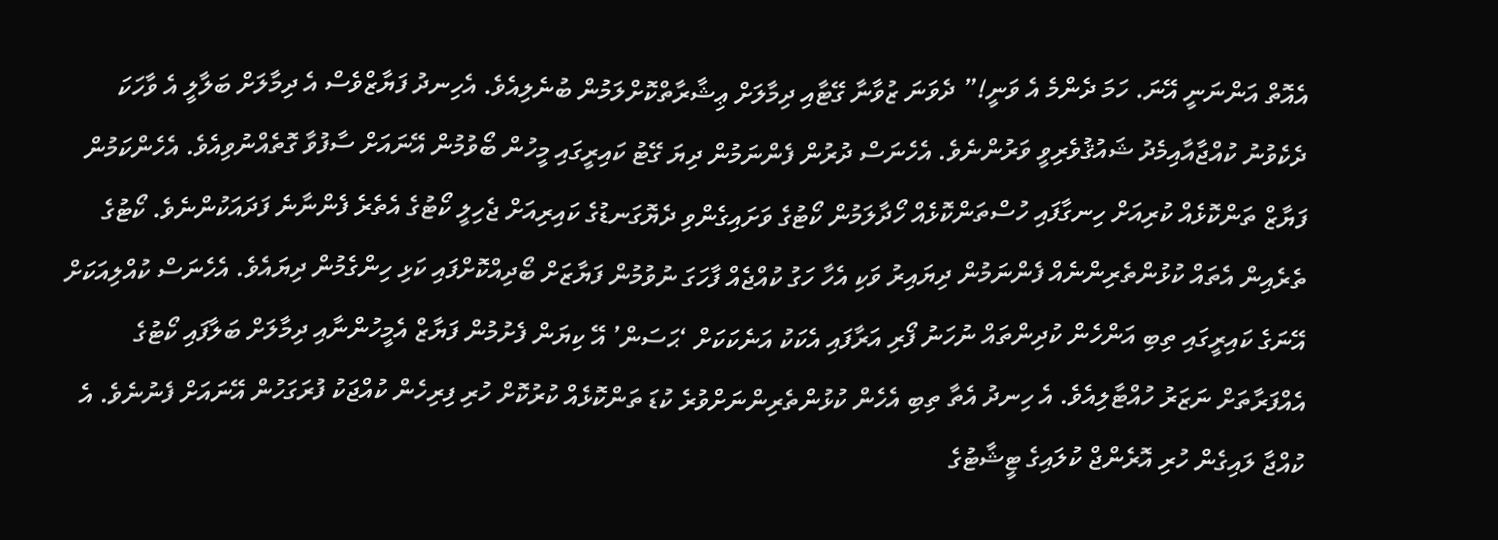އެއޮތް އަންނަނީ އޭނަ. ހަމަ ދެންމެ އެ ވަނީ!” ދެވަނަ ޒުވާނާ ގޭޓާއި ދިމާލަށް ޢިޝާރާތްކޮށްލަމުން ބުނެލިއެވެ. އެހިނދު ފަޔާޒްވެސް އެ ދިމާލަށް ބަލާލީ އެ ވާހަކަ ދެކެވުނު ކުއްޖާއާއިމެދު ޝައުޤުވެރިވީ ވަރުންނެވެ. އެހެނަސް ދުރުން ފެންނަމުން ދިޔަ ގޭޓު ކައިރީގައި މީހުން ބޯވުމުން އޭނައަށް ސާފުވާ ގޮތެއްނުވިއެވެ. އެހެންކަމުން ފަޔާޒް ތަންކޮޅެއް ކުރިއަށް ހިނގާފައި ހުސްތަންކޮޅެއް ހޯދާލަމުން ކޯޓުގެ ވަށައިގެންވި ދެޔޮގަނޑުގެ ކައިރިއަށް ޖެހިލީ ކޯޓުގެ އެތެރެ ފެންނާނެ ފަދައަކުންނެވެ. ކޯޓުގެ ތެރެއިން އެތައް ކުޅުންތެރިންނެއް ފެންނަމުން ދިޔައިރު ވަކި އެހާ ހަގު ކުއްޖެއް ފާހަގަ ނުވުމުން ފަޔާޒަށް ބޯދިއްކޮށްފައި ކަޅި ހިންގެމުން ދިޔައެވެ. އެހެނަސް ކުއްލިއަކަށް އޭނަގެ ކައިރީގައި ތިބި އަންހެން ކުދިންތައް ނުހަނު ފޯރި އަރާފައި އެކަކު އަނެކަކަށް ‘ޙަސަން’ އޭ ކިޔަން ފެށުމުން ފަޔާޒް އެމީހުންނާއި ދިމާލަށް ބަލާފައި ކޯޓުގެ އެއްފަރާތަށް ނަޒަރު ހުއްޓާލިއެވެ. އެ ހިނދު އެތާ ތިބި އެހެން ކުޅުންތެރިންނަށްވުރެ ކުޑަ ތަންކޮޅެއް ކުރުކޮށް ހުރި ފިރިހެން ކުއްޖަކު ފުރަގަހުން އޭނައަށް ފެނުނެވެ. އެ ކުއްޖާ ލައިގެން ހުރި އޮރެންޖް ކުލައިގެ ޓީޝާޓުގެ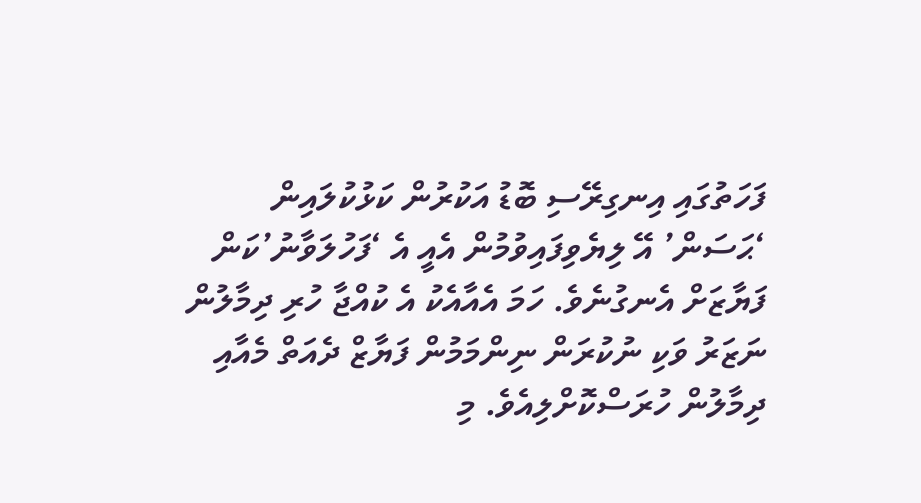ފަހަތުގައި އިނގިރޭސި ބޮޑު އަކުރުން ކަޅުކުލައިން ‘ޙަސަން’ އޭ ލިޔެވިފައިވުމުން އެއީ އެ ‘ފަހުލަވާނު’ކަން ފަޔާޒަށް އެނގުނެވެ. ހަމަ އެއާއެކު އެ ކުއްޖާ ހުރި ދިމާލުން ނަޒަރު ވަކި ނުކުރަން ނިންމަމުން ފަޔާޒް ދެއަތް މެއާއި ދިމާލުން ހުރަސްކޮށްލިއެވެ. މި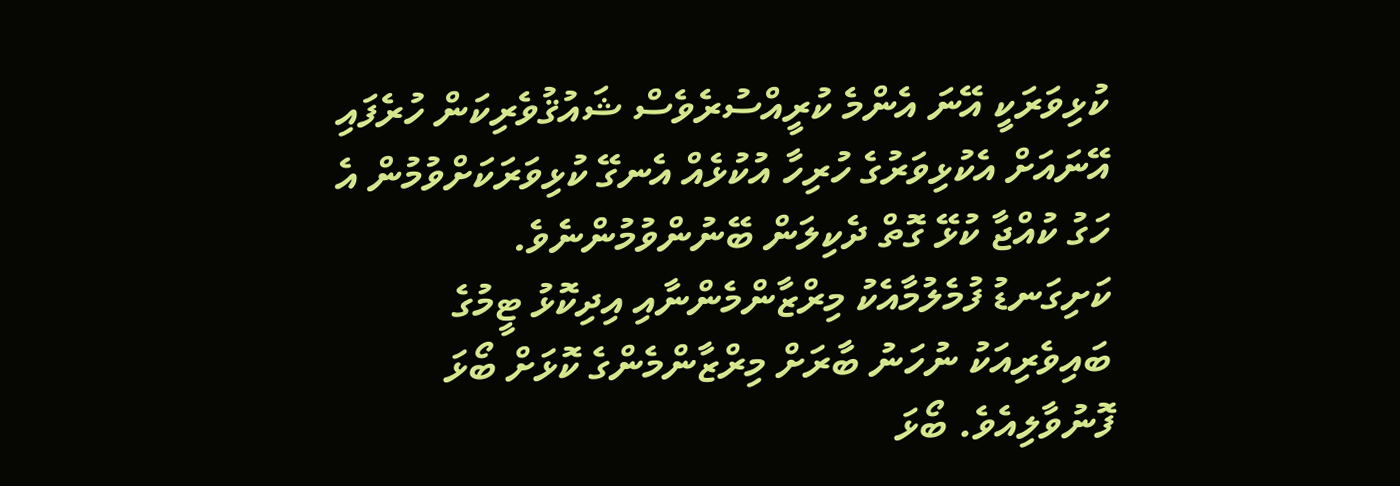ކުޅިވަރަކީ އޭނަ އެންމެ ކުރީއްސުރެވެސް ޝައުޤުވެރިކަން ހުރެފައި އޭނައަށް އެކުޅިވަރުގެ ހުރިހާ އުކުޅެއް އެނގޭ ކުޅިވަރަކަށްވުމުން އެ ހަގު ކުއްޖާ ކުޅޭ ގޮތް ދެކިލަން ބޭނުންވުމުންނެވެ.
ކަށިގަނޑު ފުމެލުމާއެކު މިރްޒާންމެންނާއި އިދިކޮޅު ޓީމުގެ ބައިވެރިއަކު ނުހަނު ބާރަށް މިރްޒާންމެންގެ ކޮޅަށް ބޯޅަ ފޮނުވާލިއެވެ. ބޯޅަ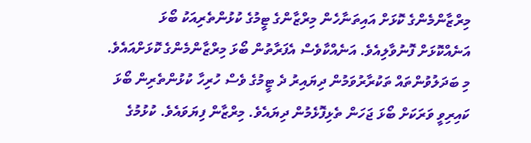މިރްޒާންމެންގެ ކޮޅަށް އައިތަނާހެން މިރްޒާންގެ ޓީމުގެ ކުޅުންތެރިއަކު ބޯޅަ އަނެއްކޮޅަށް ފޮނުވާލިއެވެ. އަނެއްކާވެސް އެފަރާތުން ބޯޅަ މިރްޒާންމެންގެ ކޮޅަށްއައެވެ. މި ބަދަލުވުންތައް ތަކުރާރުވަމުން ދިޔައިރު ދެ ޓީމުގެ ވެސް ހުރިހާ ކުޅުންތެރިން ބޯޅަ ކައިރިވީ ވަރަކަށް ބޯޅަ ޖަހަން ތެޅިފޮޅެމުން ދިޔައެވެ. މިރްޒާން ފިޔަވައެވެ. ކުޅުމުގެ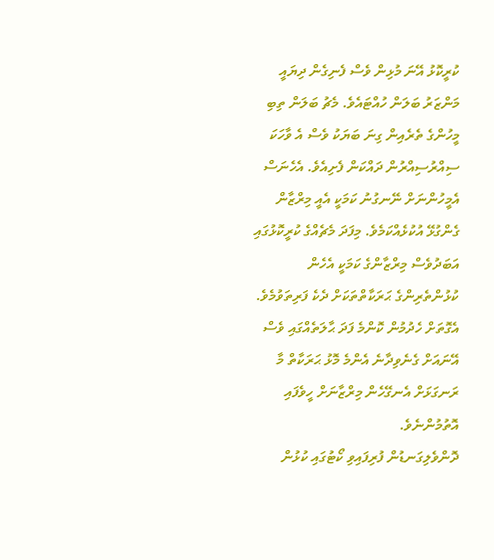ކުރީކޮޅު އޭނަ މުޅިން ވެސް ފެނިގެން ދިޔައީ މަންޒަރު ބަލަން ހުއްޓައެވެ. މެޗު ބަލަން ތިބި މީހުންގެ ތެރެއިން ގިނަ ބަޔަކު ވެސް އެ ވާހަކަ ސިއްރުސިއްރުން ދައްކަން ފެށިއެވެ. އެހެނަސް އެމީހުންނަށް ނޭނގުނު ކަމަކީ އެއީ މިރްޒާން ގެންގުޅޭ އުކުޅެއްކަމެވެ. މިފަދަ މެޗެއްގެ ކުރީކޮޅުގައި އަބަދުވެސް މިރްޒާންގެ ކަމަކީ އެހެން ކުޅުންތެރިންގެ ޙަރަކާތްތަކަށް ދެކެ ފަރިތަވުމެވެ. އެގޮތަށް ހެދުމުން ކޮންމެ ފަދަ ޙާލަތެއްގައި ވެސް އޭނައަށް ގެނެވިދާނެ އެންމެ މޮޅު ޙަރަކާތް މާ ރަނގަޅަށް އެނގޭހެން މިރްޒާނަށް ހީވެފައި އޮތުމުންނެވެ.
ދޮންވެލިގަނޑުން ފުރިފައިވި ކޯޓުގައި ކުޅުން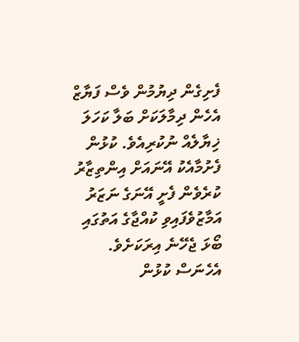ފެށިގެން ދިޔުމުން ވެސް ފަޔާޒް އެހެން ދިމާލަކަށް ބަލާ ކަހަލަ ޚިޔާލެއް ނުކުރިއެވެ. ކުޅުން ފެށުމާއެކު އޭނައަށް އިންތިޒާރު ކުރެވެން ފެށީ އޭނަގެ ނަޒަރު އަމާޒުވެފައިވި ކުއްޖާގެ އަތުގައި ބޯޅަ ޖެހޭނެ އިރަކަށެވެ. އެހެނަސް ކުޅުން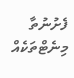ފެށުނުތާ މިނެޓްތަކެއް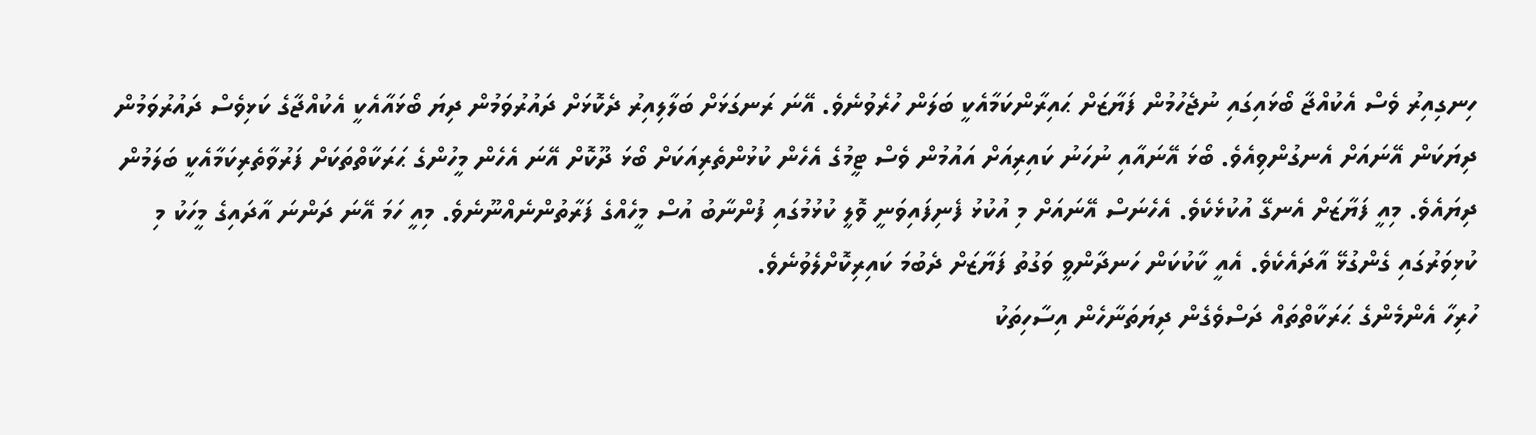ހިނގިއިރު ވެސް އެކުއްޖާ ބޯޅައިގައި ނުޖެހުމުން ފަޔާޒަށް ޙައިރާންކަމާއެކީ ބަލަން ހުރެވުނެވެ. އޭނަ ރަނގަޅަށް ބަލާލިއިރު ދެކޮޅަށް ދައުރުވަމުން ދިޔަ ބޯޅައާއެކީ އެކުއްޖާގެ ކަޅިވެސް ދައުރުވަމުން ދިޔަކަން އޭނައަށް އެނގުންވިއެވެ. ބޯޅަ އޭނައާއި ނުހަނު ކައިރިއަށް އައުމުން ވެސް ޓީމުގެ އެހެން ކުޅުންތެރިއަކަށް ބޯޅަ ދޫކޮށް އޭނަ އެހެން މީހުންގެ ޙަރަކާތްތަކަށް ފަރުވާތެރިކަމާއެކީ ބަލަމުން ދިޔައެވެ. މިއީ ފަޔާޒަށް އެނގޭ އުކުޅެކެވެ. އެހެނަސް އޭނައަށް މި އުކުޅު ފެނިފައިވަނީ ވޮލީ ކުޅުމުގައި ފުންނާބު އުސް މީހެއްގެ ފަރާތުންނެއްނޫނެވެ. މިއީ ހަމަ އޭނަ ދަންނަ އާދައިގެ މީހަކު މި ކުޅިވަރުގައި ގެންގުޅޭ އާދައެކެވެ. އެއީ ކާކުކަން ހަނދާންވީ ވަގުތު ފަޔާޒަށް ދެބުމަ ކައިރިކޮށްލެވުނެވެ.
ހުރިހާ އެންމެންގެ ޙަރަކާތްތައް ދަސްވެގެން ދިޔަތަނާހެން އިސާހިތަކު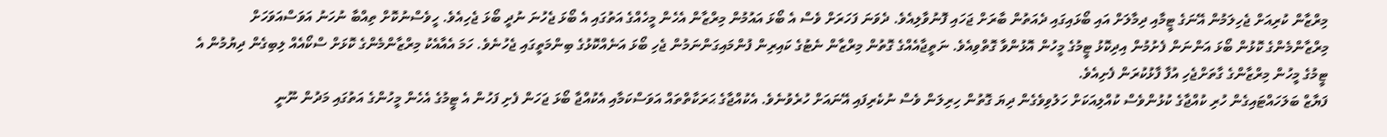މިރްޒާން ކުރިއަށް ޖެހިލަމުން އޭނަގެ ޓީމާއި ދިމާލަށް އައި ބޯޅައިގައި ދެއަތުން ބާރަށް ޖަހައި ފޮނުވާލިއެވެ. ދެވަނަ ފަހަރަށް ވެސް އެ ބޯޅަ އައުމުން މިރްޒާން އެހެން މީހެއްގެ އަތުގައި އެ ބޯޅަ ޖެހުނަ ނުދީ ބޯޅަ ޖެހިއެވެ. ހީވެސްނުކޮށް ތިއްބާ ނުހަނު އަވަސްއަވަހަށް މިރްޒާންމެންގެ ކޮޅުން ބޯޅަ އަންނަން ފެށުމުން އިދިކޮޅު ޓީމުގެ މީހުން އޮޅުންވާ ގޮތްވިއެވެ. ނަތީޖާއެއްގެ ގޮތުން މިރްޒާން ނެޓުގެ ކައިރިން ފުންމައިގަންނަމުން ޖެހި ބޯޅަ އަނެއްކޮޅުގެ ބިންމަތީގައި ޖެހުނެވެ. ހަމަ އެއާއެކު މިރްޒާންމެންގެ ކޮޅަށް ސްކޯއެއް ލިބިގެން ދިޔުމުން އެ ޓީމުގެ މީހުން މިރްޒާންގެ ގާތަށްޖެހި އުފާ ފާޅުކުރަން ފެށިއެވެ.
ފަޔާޒް ބަލަހައްޓައިގެން ހުރި ކުއްޖާގެ ކުޅުންވެސް ކުއްލިއަކަށް ހަލުވިވެގެން ދިޔަ ގޮތުން ހިރިލަން ވެސް ނުކެރިފައި އޭނައަށް ހުރެވުނެވެ. އެކުއްޖާގެ ޙަރަކާތްތައް އަވަސްކަމާއި އެކުއްޖާ ބޯޅަ ޖަހަން ފެށި ފަހުން އެ ޓީމުގެ އެހެން މީހުންގެ އަތުގައި މަދުން ނޫނީ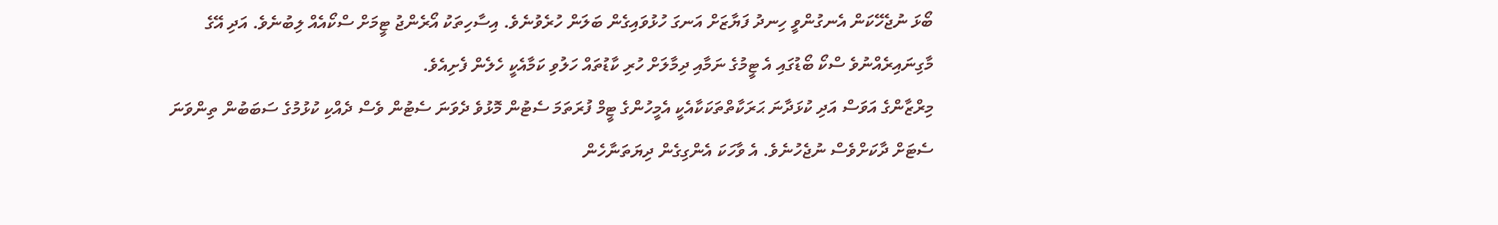ބޯޅަ ނުޖެހޭކަން އެނގުންވީ ހިނދު ފަޔާޒަށް އަނގަ ހުޅުވައިގެން ބަލަން ހުރެވުނެވެ. އިސާހިތަކު އޯރެންޖު ޓީމަށް ސްކޯއެއް ލިބުނެވެ. އަދި އޭގެ މާގިނައިރެއްނުވެ ސްކޯ ބޯޑުގައި އެ ޓީމުގެ ނަމާއި ދިމާލަށް ހުރި ކާޑުތައް ހަލުވި ކަމާއެކީ ހެލެން ފެށިއެވެ.
މިރްޒާންގެ އަވަސް އަދި ކުޅަދާނަ ޙަރަކާތްތަކަކާއެކީ އެމީހުންގެ ޓީމް ފުރަތަމަ ސެޓުން މޮޅުވެ ދެވަނަ ސެޓުން ވެސް ދެއްކި ކުޅުމުގެ ސަބަބުން ތިންވަނަ ސެޓަށް ދާކަށްވެސް ނުޖެހުނެވެ. އެ ވާހަކަ އެންގިގެން ދިޔަތަނާހެން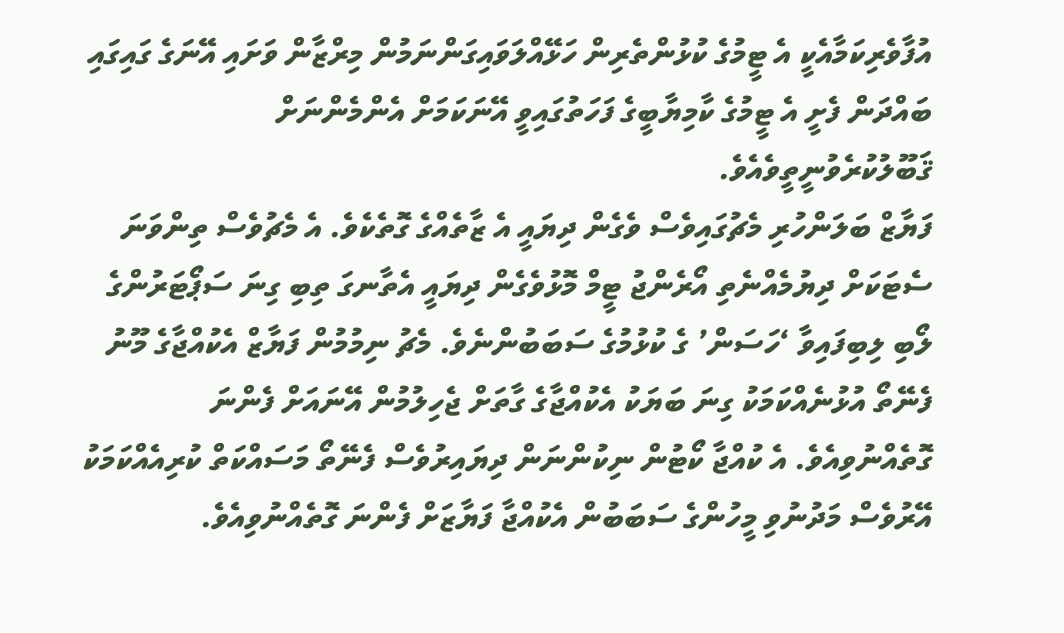އުފާވެރިކަމާއެކީ އެ ޓީމުގެ ކުޅުންތެރިން ހަޅޭއްލަވައިގަންނަމުން މިރްޒާން ވަށައި އޭނަގެ ގައިގައި ބައްދަން ފެށީ އެ ޓީމުގެ ކާމިޔާބީގެ ފަހަތުގައިވީ އޭނަކަމަށް އެންމެންނަށް ޤަބޫލުކުރެވުނީތީވެއެވެ.
ފަޔާޒް ބަލަންހުރި މެޗުގައިވެސް ވެގެން ދިޔައީ އެ ޒާތެއްގެ ގޮތެކެވެ. އެ މެޗުވެސް ތިންވަނަ ސެޓަކަށް ދިޔުމެއްނެތި އޯރެންޖު ޓީމް މޮޅުވެގެން ދިޔައީ އެތާނގަ ތިބި ގިނަ ސަޕޯޓަރުންގެ ލޯބި ލިބިފައިވާ ‘ހަސަން’ ގެ ކުޅުމުގެ ސަބަބުންނެވެ. މެޗު ނިމުމުން ފަޔާޒް އެކުއްޖާގެ މޫނު ފެނޭތޯ އުޅުނެއްކަމަކު ގިނަ ބަޔަކު އެކުއްޖާގެ ގާތަށް ޖެހިލުމުން އޭނައަށް ފެންނަ ގޮތެއްނުވިއެވެ. އެ ކުއްޖާ ކޯޓުން ނިކުންނަން ދިޔައިރުވެސް ފެނޭތޯ މަސައްކަތް ކުރިއެއްކަމަކު އޭރުވެސް މަދުނުވި މީހުންގެ ސަބަބުން އެކުއްޖާ ފަޔާޒަށް ފެންނަ ގޮތެއްނުވިއެވެ.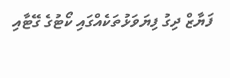ފަޔާޒް ދިގު ފިޔަވަޅުތަކެއްގައި ކޯޓުގެ ގޭޓާއި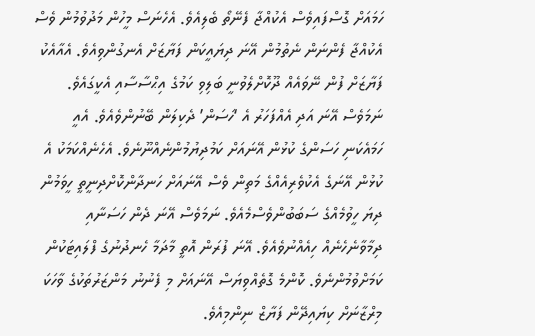ހަމައަށް ގޮސްފައިވެސް އެކުއްޖާ ފެނޭތޯ ބެލިއެވެ. އެހެނަސް މީހުން މަދުވުމުން ވެސް އެކުއްޖާ ފެންނަން ނެތުމުން އޭނަ ދިޔައީކަން ފަޔާޒަށް އެނގުންވިއެވެ. އެއާއެކު ފަޔާޒަށް ފުން ނޭވައެއް ދޫކޮށްލެވުނީ ބަލިވި ކަމުގެ އިޙްސާސާއި އެކީގައެވެ. ނަމަވެސް އޭނަ އަދި އެއްފަހަރު އެ ‘ހަސަން’ ދެކިލަން ބޭނުންވެއެވެ. އެއީ ހަމައެކަނި ހަސަންގެ ކުޅުން އޭނައަށް ކަމުދިޔުމުންނެއްނޫނެވެ. އެހެނެއްކަމަކު އެ ކުޅުން އޭނަގެ އެކުވެރިއެއްގެ މަތިން ވެސް އޭނައަށް ހަނދާންކޮށްދިނީތީ ހީވަމުން ދިޔަ ހީވުމެއްގެ ސަބަބުންވެސްމެއެވެ. ނަމަވެސް އޭނަ ދެން ހަސަނާއި ދިމާވާނެހެނެއް ހިއެއްނުވެއެވެ. އޭނަ ފުރަން އޮތީ މާދަމާ ހެނދުނުގެ ފްލައިޓަކުން ކަމަށްވުމުންނެވެ. ކޮންމެ ގޮތެއްވިޔަސް އޭނައަށް މި ފެނުނު މަންޒަރުތަކުގެ ވާހަކަ މިރްޒާނަށް ކިޔައިދޭން ފަޔާޒް ނިންމިއެވެ.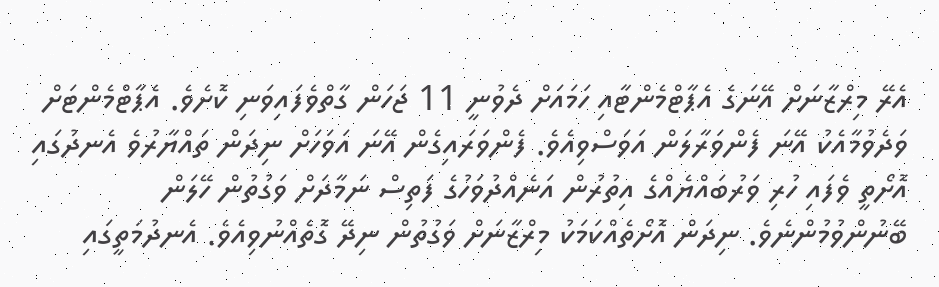އެރޭ މިރްޒާނަށް އޭނަގެ އެޕާޓްމެންޓާއި ހަމައަށް ދެވުނީ 11 ޖަހަން ގާތްވެފައިވަނި ކޮށެވެ. އެޕާޓްމެންޓަށް ވަދެވުމާއެކު އޭނަ ފެންވަރާލަން އަވަސްވިއެވެ. ފެންވަރައިގެން އޭނަ އަވަހަށް ނިދަން ތައްޔާރުވެ އެނދުގައި އޮށޯތީ ވެފައި ހުރި ވަރުބައްޔެއްގެ އިތުރުން އަނެއްދުވަހުގެ ފަތިސް ނަމާދަށް ވަގުތުން ހޭލަން ބޭނުންވުމުންނެވެ. ނިދަން އޮށޯތެއްކަމަކު މިރްޒާނަށް ވަގުތުން ނިދޭ ގޮތެއްނުވިއެވެ. އެނދުމަތީގައި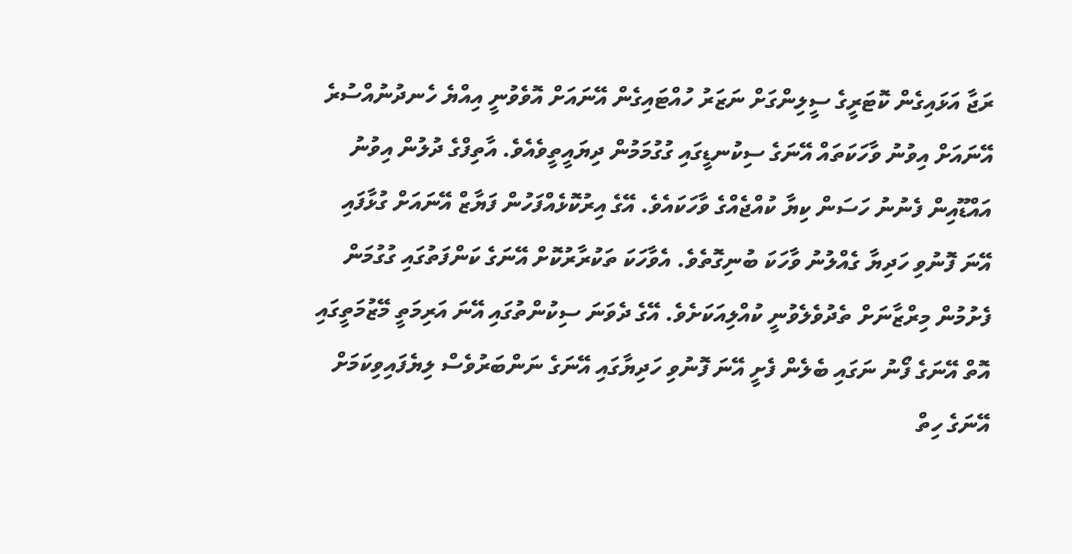ރަޖާ އަޅައިގެން ކޮޓަރީގެ ސީލިންގަށް ނަޒަރު ހުއްޓައިގެން އޭނައަށް އޮވެވުނީ އިއްޔެ ހެނދުނުއްސުރެ އޭނައަށް އިވުނު ވާހަކަތައް އޭނަގެ ސިކުނޑީގައި ގުގުމަމުން ދިޔައީތީވެއެވެ. އާތިފްގެ ދުލުން އިވުނު އައްޑޫއިން ފެނުނު ހަސަން ކިޔާ ކުއްޖެއްގެ ވާހަކައެވެ. އޭގެ އިރުކޮޅެއްފަހުން ފަޔާޒް އޭނައަށް ގުޅާފައި އޭނަ ފޮނުވި ހަދިޔާ ގެއްލުނު ވާހަކަ ބުނިގޮތެވެ. އެވާހަކަ ތަކުރާރުކޮށް އޭނަގެ ކަންފަތުގައި ގުގުމަން ފެށުމުން މިރްޒާނަށް ތެދުވެލެވުނީ ކުއްލިއަކަށެވެ. އޭގެ ދެވަނަ ސިކުންތުގައި އޭނަ އަރިމަތީ މޭޒުމަތީގައި އޮތް އޭނަގެ ފޯނު ނަގައި ބެލެން ފެށީ އޭނަ ފޮނުވި ހަދިޔާގައި އޭނަގެ ނަންބަރުވެސް ލިޔެފައިވިކަމަށް އޭނަގެ ހިތް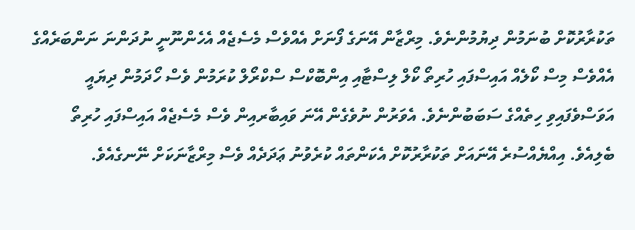ތަކުރާރުކޮށް ބުނަމުން ދިޔުމުންނެވެ. މިރްޒާން އޭނަގެ ފޯނަށް އެއްވެސް މެސެޖެއް އެހެންނޫނީ ނުދަންނަ ނަންބަރެއްގެ އެއްވެސް މިސް ކޯލެއް އައިސްފައި ހުރިތޯ ކޯލް ލިސްޓާއި އިންބޮކްސް ސްކްރޯލް ކުރަމުން ވެސް ހޯދަމުން ދިޔައީ އަވަސްވެފައިވި ހިތެއްގެ ސަބަބުންނެވެ. އެވަރުން ނުވެގެން އޭނަ ވައިބާރއިން ވެސް މެސެޖެއް އައިސްފައި ހުރިތޯ ބެލިއެވެ. އިއްޔެއްސުރެ އޭނައަށް ތަކުރާރުކޮށް އެކަންތައް ކުރެވުނު ޢަދަދެއް ވެސް މިރްޒާނަކަށް ނޭނގެއެވެ.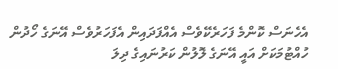އެހެނަސް ކޮންމެ ފަހަރެކޭވެސް އެއްފަދައިން އެފަހަރުވެސް އޭނަގެ ހޯދުން ހުއްޓުމަކަށް އައީ އޭނަގެ ލޮލުން ކަރުނައިގެ ދިލަ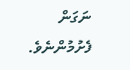ނަގަން ފެށުމުންނެވެ.